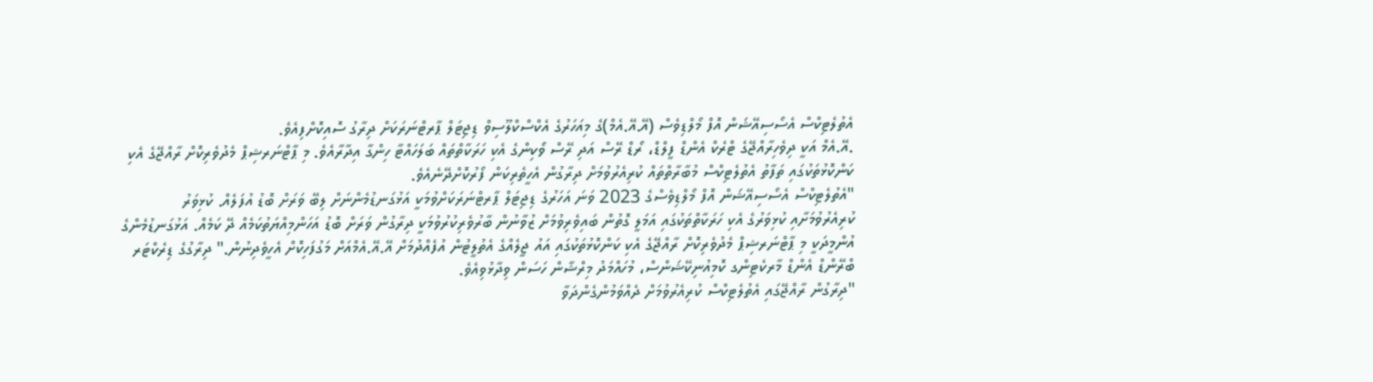އެތުލެޓިކްސް އެސޯސިއޭޝަން އޮފް މޯލްޑިވެސް (އޭ.އޭ.އެމް)ގެ މިއަހަރުގެ އެކްސްކްލޫސިވް ޑިޖިޓަލް ޕާރޓްނަރަކަށް ދިރާގު ސޮއިކޮށްފިއެވެ.
.އޭ.އެމް އަކީ ދިވެހިރާއްޖޭގެ ޓްރެކް އެންޑް ފީލްޑް، ރޯޑް ރޭސް އަދި ރޭސް ވޯކިންގެ އެކި ހަރަކާތްތައް ބަލަހައްޓާ ހިންގާ އިދާރާއެވެ. މި ޕާޓްނަރޝިޕް މެދުވެރިކޮށް ރާއްޖޭގެ އެކި ކަންކޮޅުތަކުގައި ތަފާތު އެތުލެޓިކްސް މުބާރާތްތައް ކުރިއެރުވުމަށް ދިރާގުން އެހީތެރިކަން ފޯރުކޮށްދޭނެއެވެ.
"އެތުލެޓިކްސް އެސޯސިއޭޝަން އޮފް މޯލްޑިވެސްގެ 2023 ވަނަ އަހަރުގެ ޑިޖިޓަލް ޕާރޓްނަރަކަށްވުމަކީ އަޅުގަނޑުމެންނަށް ލިބޭ ވަރަށް ބޮޑު އުފަލެއް. ކުޅިވަރު ކުރިއެރުވުމަށާއި ކުޅިވަރުގެ އެކި ހަރަކާތްތަކުގައި އަމަލީ ގޮތުން ބައިވެރިވުމަށް ޒުވާނުން ބާރުވެރިކުރުވުމަކީ ދިރާގުން ވަރަށް ބޮޑު އަހަންމިއްޔަތުކަމެއް ދޭ ކަމެއް. އަޅުގަނޑުމެންގެ އުންމީދަކީ މި ޕާޓްނަރޝިޕް މެދުވެރިކޮށް ރާއްޖޭގެ އެކި ކަންކޮޅުތަކުގައި އައު ޖީލެއްގެ އެތުލީޓުން އުފެއްދުމަށް އޭ.އޭ.އެމްއަށް މަގުފަހިކޮށް އެހީވެދިނުން." ދިރާގުގެ ޑިރެކްޓަރ ބްރޭންޑް އެންޑް މާރކެޓިންގ ކޮމިއުނިކޭޝަންސް، މުހައްމަދު މިރްޝާން ހަސަން ވިދާޅުވިއެވެ.
"ދިރާގުން ރާއްޖޭގައި އެތުލެޓިކްސް ކުރިއެރުވުމަށް ދެއްވަމުންގެންދަވާ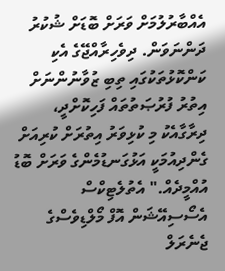އެއްބާރުލުމަށް ވަރަށް ބޮޑަށް ޝުކުރު ދަންނަވަން. ދިވެހިރާއްޖޭގެ އެކި ކަންކޮޅުތަކުގައި ތިބި ޒުވާނުންނަށް އިތުރު ފުރުޞަތުތައް ފަހިކޮށްދީ، ދިރާގާއެކު މި ކުޅިވަރު އިތުރަށް ކުރިއަށް ގެންދިއުމަކީ އަޅުގަނޑުމެންގެ ވަރަށް ބޮޑު އުއްމީދެއް." އެތުލެޓިކްސް އެސޯސިއޭޝަން އޮފް މޯލްޑިވެސްގެ ޖެނެރަލް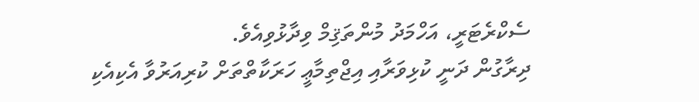ސެކްރެޓަރީ، އަހްމަދު މުންތަޤިމް ވިދާޅުވިއެވެ.
ދިރާގުން ދަނީ ކުޅިވަރާއި އިޖްތިމާޢީ ހަރަކާތްތަށް ކުރިއަރުވާ އެކިއެކި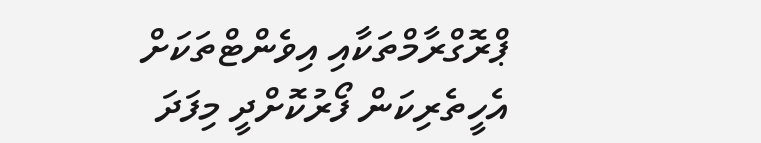ޕްރޮގްރާމްތަކާއި އިވެންޓްތަކަށް އެހީތެރިކަން ފޯރުކޮށްދީ މިފަދަ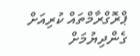ޕްރޮގްރާމްތައް ކުރިއަށް ގެންދިޔުމަށް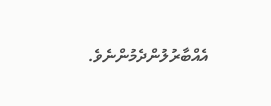އެއްބާރުލުންދެމުންނެވެ.